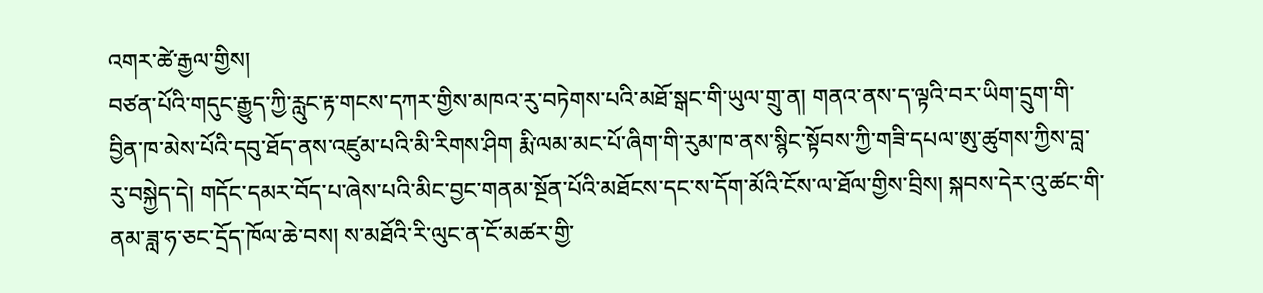འགར་ཚེ་རྒྱལ་གྱིས།
བཙན་པོའི་གདུང་རྒྱུད་ཀྱི་རླུང་རྟ་གངས་དཀར་གྱིས་མཁའ་རུ་བཏེགས་པའི་མཐོ་སྒང་གི་ཡུལ་གྲུ་ན། གནའ་ནས་ད་ལྟའི་བར་ཡིག་དྲུག་གི་བྱིན་ཁ་མེས་པོའི་དབུ་ཐོད་ནས་འཛུམ་པའི་མི་རིགས་ཤིག རྨི་ལམ་མང་པོ་ཞིག་གི་རུམ་ཁ་ནས་སྙིང་སྟོབས་ཀྱི་གཟི་དཔལ་ཨུ་ཚུགས་ཀྱིས་བླ་རུ་བསྐྱེད་དེ། གདོང་དམར་བོད་པ་ཞེས་པའི་མིང་བྱང་གནམ་སྔོན་པོའི་མཐོངས་དང་ས་དོག་མོའི་ངོས་ལ་ཐོལ་གྱིས་བྲིས། སྐབས་དེར་འུ་ཚང་གི་ནམ་ཟླ་ཧ་ཅང་དྲོད་ཁོལ་ཆེ་བས། ས་མཐོའི་རི་ལུང་ན་ངོ་མཚར་གྱི་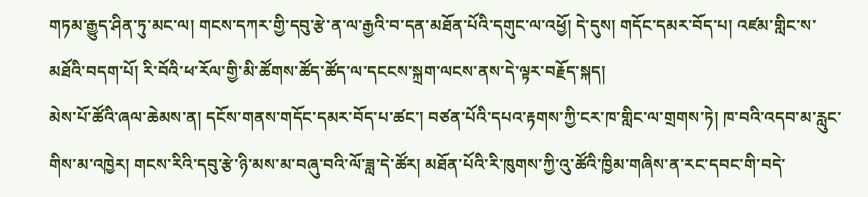གཏམ་རྒྱུད་ཤིན་ཏུ་མང་ལ། གངས་དཀར་གྱི་དབུ་རྩེ་ན་ལ་རྒྱའི་བ་དན་མཐོན་པོའི་དགུང་ལ་འཕྱོ། དེ་དུས། གདོང་དམར་བོད་པ། འཛམ་གླིང་ས་མཐོའི་བདག་པོ། རི་བོའི་ཕ་རོལ་གྱི་མི་ཚོགས་ཚོད་ཚོད་ལ་དངངས་སྐྲག་ལངས་ནས་དེ་ལྟར་བརྗོད་སྐད།
མེས་པོ་ཚོའི་ཞལ་ཆེམས་ན། དངོས་གནས་གདོང་དམར་བོད་པ་ཚང་། བཙན་པོའི་དཔའ་རྟགས་ཀྱི་ངར་ཁ་གླིང་ལ་གྲགས་ཏེ། ཁ་བའི་འདབ་མ་རླུང་གིས་མ་འཁྱེར། གངས་རིའི་དབུ་རྩེ་ཉི་མས་མ་བཞུ་བའི་ལོ་ཟླ་དེ་ཚོར། མཐོན་པོའི་རི་ཁུགས་ཀྱི་འུ་ཚོའི་ཁྱིམ་གཞིས་ན་རང་དབང་གི་བདེ་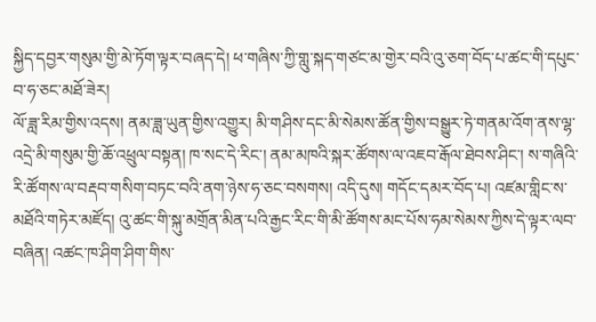སྐྱིད་དབྱར་གསུམ་གྱི་མེ་ཏོག་ལྟར་བཞད་དེ། ཕ་གཞིས་ཀྱི་གླུ་སྐད་གཙང་མ་གྱེར་བའི་འུ་ཅག་བོད་པ་ཚང་གི་དཔུང་བ་ཧ་ཅང་མཐོ་ཟེར།
ལོ་ཟླ་རིམ་གྱིས་འདས། ནམ་ཟླ་ཡུན་གྱིས་འགྱུར། མི་གཤིས་དང་མི་སེམས་ཚོན་གྱིས་བསྒྱུར་ཏེ་གནམ་འོག་ནས་ལྷ་འདྲེ་མི་གསུམ་གྱི་ཆོ་འཕྲུལ་བསྟན། ཁ་སང་དེ་རིང་། ནམ་མཁའི་སྐར་ཚོགས་ལ་འཇབ་རྒོལ་ཐེབས་ཤིང་། ས་གཞིའི་རི་ཚོགས་ལ་བརྡབ་གསིག་བཏང་བའི་ནག་ཉེས་ཧ་ཅང་བསགས། འདི་དུས། གདོང་དམར་བོད་པ། འཛམ་གླིང་ས་མཐོའི་གཏེར་མཛོད། འུ་ཚང་གི་སྐུ་མགྲོན་མིན་པའི་རྒྱང་རིང་གི་མི་ཚོགས་མང་པོས་ཧམ་སེམས་ཀྱིས་དེ་ལྟར་ལབ་བཞིན། འཚང་ཁ་ཤིག་ཤིག་གིས་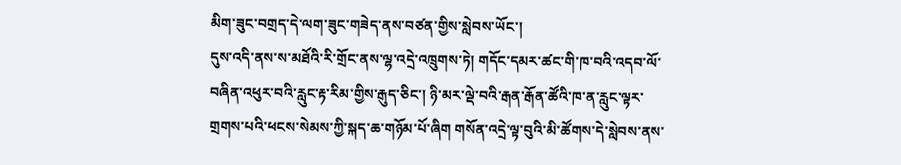མིག་ཟུང་བགྲད་དེ་ལག་ཟུང་གཟེད་ནས་བཙན་གྱིས་སླེབས་ཡོང་།
དུས་འདི་ནས་ས་མཐོའི་རི་གྲོང་ནས་ལྷ་འདྲེ་འཁྲུགས་ཏེ། གདོང་དམར་ཚང་གི་ཁ་བའི་འདབ་ལོ་བཞིན་འཕུར་བའི་རླུང་རྟ་རིམ་གྱིས་རྒུད་ཅིང་། ཉི་མར་ལྡེ་བའི་རྒན་རྒོན་ཚོའི་ཁ་ན་རླུང་ལྟར་གྲགས་པའི་ཕངས་སེམས་ཀྱི་སྐད་ཆ་གཉོམ་པོ་ཞིག གསོན་འདྲེ་ལྟ་བུའི་མི་ཚོགས་དེ་སླེབས་ནས་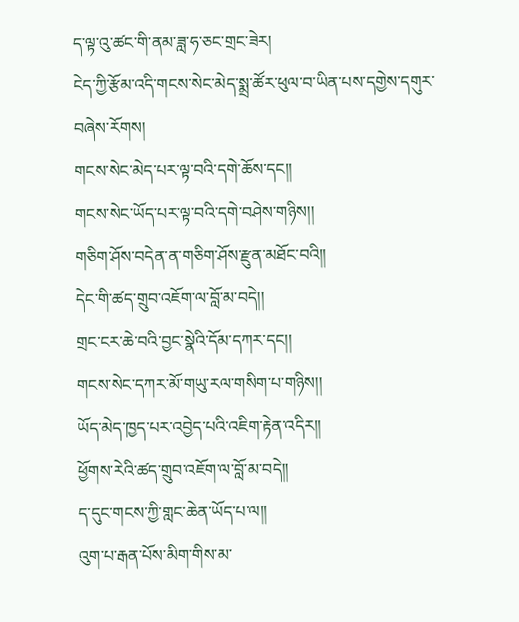ད་ལྟ་འུ་ཚང་གི་ནམ་ཟླ་ཧ་ཅང་གྲང་ཟེར།
ངེད་ཀྱི་རྩོམ་འདི་གངས་སེང་མེད་སྨྲ་ཚོར་ཕུལ་བ་ཡིན་པས་དགྱེས་དགུར་བཞེས་རོགས།
གངས་སེང་མེད་པར་ལྟ་བའི་དགེ་ཆོས་དང།།
གངས་སེང་ཡོད་པར་ལྟ་བའི་དགེ་བཤེས་གཉིས།།
གཅིག་ཤོས་བདེན་ན་གཅིག་ཤོས་རྫུན་མཐོང་བའི།།
དེང་གི་ཚད་གྲུབ་འཇོག་ལ་བློ་མ་བདེ།།
གྲང་ངར་ཆེ་བའི་བྱང་སྣེའི་དོམ་དཀར་དང།།
གངས་སེང་དཀར་མོ་གཡུ་རལ་གསིག་པ་གཉིས།།
ཡོད་མེད་ཁྱད་པར་འབྱེད་པའི་འཇིག་རྟེན་འདིར།།
ཕྱོགས་རེའི་ཚད་གྲུབ་འཇོག་ལ་བློ་མ་བདེ།།
ད་དུང་གངས་ཀྱི་གླང་ཆེན་ཡོད་པ་ལ།།
འུག་པ་རྒན་པོས་མིག་གིས་མ་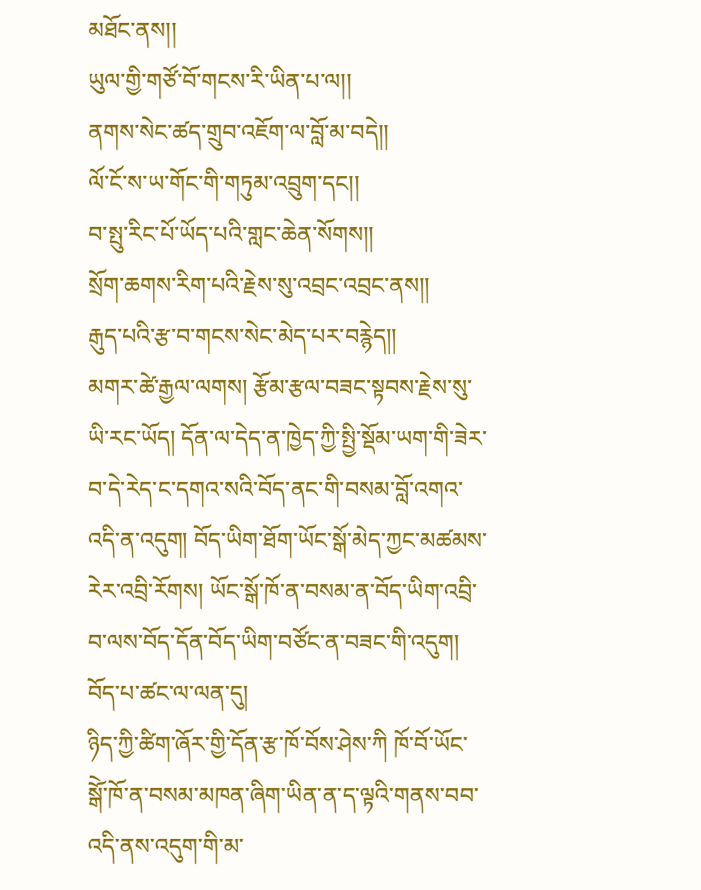མཐོང་ནས།།
ཡུལ་གྱི་གཙོ་བོ་གངས་རི་ཡིན་པ་ལ།།
ནགས་སེང་ཚད་གྲུབ་འཇོག་ལ་བློ་མ་བདེ།།
ལོ་ངོ་ས་ཡ་གོང་གི་གཏུམ་འབྲུག་དང།།
བ་སྤུ་རིང་པོ་ཡོད་པའི་གླང་ཆེན་སོགས།།
སྲོག་ཆགས་རིག་པའི་རྗེས་སུ་འབྲང་འབྲང་ནས།།
རྒུད་པའི་རྩ་བ་གངས་སེང་མེད་པར་བརྙེད།།
མགར་ཚེ་རྒྱལ་ལགས། རྩོམ་རྩལ་བཟང་སྟབས་རྗེས་སུ་ཡི་རང་ཡོད། དོན་ལ་དེད་ན་ཁྱེད་ཀྱི་སྤྱི་སྡོམ་ཡག་གི་ཟེར་
བ་དེ་རེད་ང་དགའ་སའི་བོད་ནང་གི་བསམ་བློ་འགའ་འདི་ན་འདུག། བོད་ཡིག་ཐོག་ཡོང་སྒོ་མེད་ཀྱང་མཚམས་
རེར་འབྲི་རོགས། ཡོང་སྒོ་ཁོ་ན་བསམ་ན་བོད་ཡིག་འབྲི་བ་ལས་བོད་དོན་བོད་ཡིག་བཙོང་ན་བཟང་གི་འདུག།
བོད་པ་ཚང་ལ་ལན་དུ།
ཉིད་ཀྱི་ཚིག་ཞོར་གྱི་དོན་རྩ་ཁོ་བོས་ཤེས་ཀི ཁོ་བོ་ཡོང་སྒོེ་ཁོ་ན་བསམ་མཁན་ཞིག་ཡིན་ན་ད་ལྟའི་གནས་བབ་འདི་ནས་འདུག་གི་མ་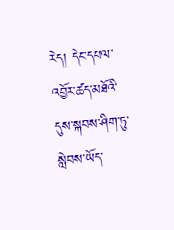རེད། དེང་དཔལ་འབྱོར་ཚད་མཐོའི་དུས་སྐབས་ཤིག་ཏུ་སླེབས་ཡོད་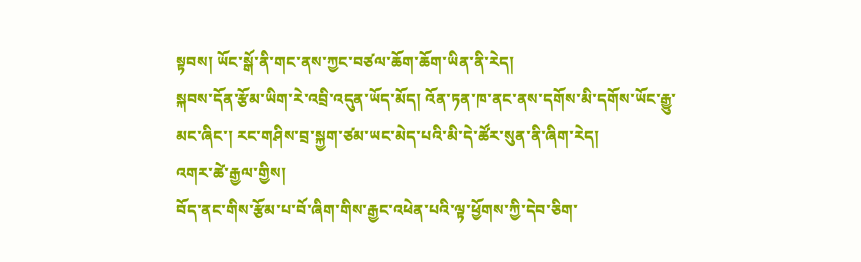སྟབས། ཡོང་སྒོ་ནི་གང་ནས་ཀྱང་བཙལ་ཆོག་ཆོག་ཡིན་ནི་རེད།
སྐབས་དོན་རྩོམ་ཡིག་རེ་འབྲི་འདུན་ཡོད་མོད། འོན་ཏན་ཁ་ནང་ནས་དགོས་མི་དགོས་ཡོང་རྒྱུ་མང་ཞིང་། རང་གཤིས་བྲ་སྐྱག་ཙམ་ཡང་མེད་པའི་མི་དེ་ཚོར་སུན་ནི་ཞིག་རེད།
འགར་ཚེ་རྒྱལ་གྱིས།
བོད་ནང་གིས་རྩོམ་པ་བོ་ཞིག་གིས་རྒྱང་འཕེན་པའི་ལྟ་ཕྱོགས་ཀྱི་དེབ་ཅིག་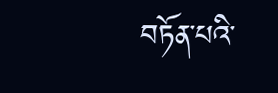བཏོན་པའི་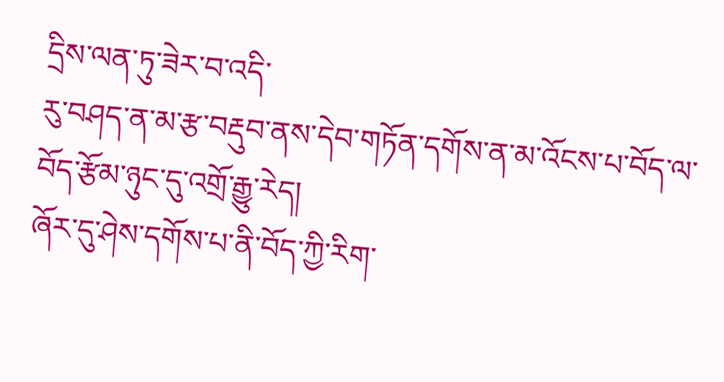དྲིས་ལན་ཏུ་ཟེར་བ་འདི་
རུ་བཤད་ན་མ་རྩ་བརྡུབ་ནས་དེབ་གཏོན་དགོས་ན་མ་འོངས་པ་བོད་ལ་བོད་རྩོམ་ཉུང་དུ་འགྲོ་རྒྱུ་རེད།
ཞོར་དུ་ཤེས་དགོས་པ་ནི་བོད་ཀྱི་རིག་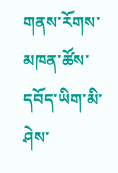གནས་རོགས་མཁན་ཚོས་དབོད་ཡིག་མི་ཤེས་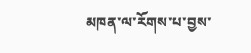མཁན་ལ་རོགས་པ་བྱས་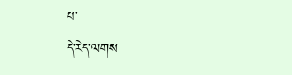པ་
དེ་རེད་ལགས